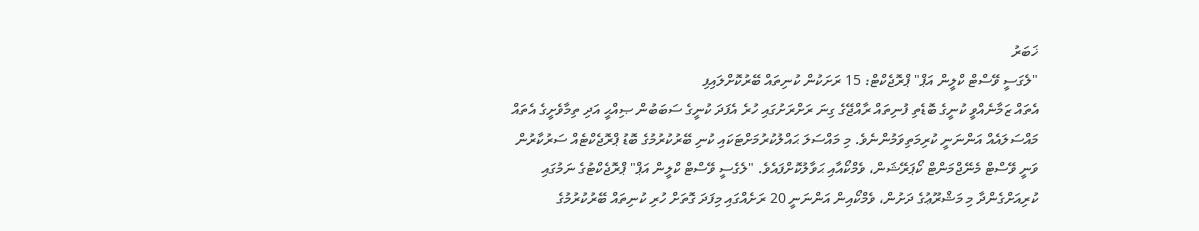ޚަބަރު
"ލެގަސީ ވޭސްޓް ކްލީން އަޕް" ޕްރޮޖެކްޓް: 15 ރަށަކުން ކުނިތައް ބޭރުކޮށްލައިފި
އެތައް ޒަމާނެއްވީ ކުނީގެ ބޮޑެތި ފުނިތައް ރާއްޖޭގެ ގިނަ ރަށްރަށުގައި ހުރެ އެފަދަ ކުނީގެ ސަބަބުން ޞިއްޙީ އަދި ތިމާވެށީގެ އެތައް މައްސަލައެއް އަންނަނީ ކުރިމަތިވަމުންނެވެ. މި މައްސަލަ ޙައްލުކުރުމަށްޓަކައި ކުނި ބޭރުކުރުމުގެ ބޮޑު ޕްރޮޖެކްޓެއް ސަރުކާރުން ވަނީ ވޭސްޓް މެނޭޖްމަންޓް ކޯޕަރޭޝަން، ވެމްކޯއާއި ޙަވާލުކޮށްފައެވެ. "ލެގެސީ ވޭސްޓް ކްލީން އަޕް" ޕްރޮޖެކްޓުގެ ނަމުގައި ކުރިއަށްގެންދާ މި މަޝްރޫޢުގެ ދަށުން، ވެމްކޯއިން އަންނަނީ 20 ރަށެއްގައި މިފަދަ ގޮތަށް ހުރި ކުނިތައް ބޭރުކުރުމުގެ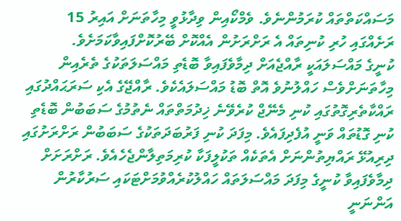މަސައްކަތްތައް ކުރަމުންނެވެ. ވެމްކޯއިން ވިދާޅުވީ މިހާތަނަށް އައިރު 15 ރަށެއްގައި ހުރި ކުނިތައް އެ ރަށްރަށުން އެއްކޮށް ބޭރުކޮށްފައިވާކަމަށެވެ.
ކުނީގެ މައްސަލައަކީ ރާއްޖެއަށް ދިމާވެފައިވާ ބޮޑެތި މައްސަލަތަކުގެ ތެރެއިން މިހާތަނަށްވެސް ހައްލުނުވެ އޮތް ބޮޑު މައްސަލައެކެވެ. ރާއްޖޭގެ އެކި ސަރަޙައްދުގައި ރައްކާތެރިގޮތުގައި ކުނި މެނޭޖް ކުރެވޭނެ ޚިދުމަތްތައް ނެތުމުގެ ސަބަބުން ބޮޑެތި ކުނި ގޮޑުތައް ވަނީ އުފެދިފައެވެ. މިފަދަ ކުނި ފަރުބަދަތަކުގެ ސަބަބުން ރަށްރަށުގައި ދިރިއުޅޭ ރައްޔިތުންނަށް އެތަކެއް ތަކުލީފަކާ ކުރިމަތިލާންޖެހެއެވެ. ރަށްރަށަށް ދިމާވެފައިވާ ކުނީގެ މިފަދަ މައްސަލަތައް ހައްލުކުރެއްވުމަށްޓަކައި ސަރުކާރުން އަންނަނީ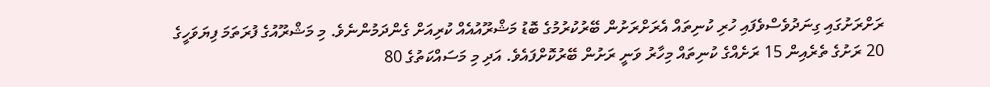ރަށްރަށުގައި ގިނަދުވެސްވެފައި ހުރި ކުނިތައް އެރަށްރަށުން ބޭރުކުރުމުގެ ބޮޑު މަޝްރޫއުއެއް ކުރިއަށް ގެންދަމުންނެވެ. މި މަޝްރޫއުގެ ފުރަތަމަ ފިޔަވަހީގެ 20 ރަށުގެ ތެރެއިން 15 ރަށެއްގެ ކުނިތައް މިހާރު ވަނީ ރަށުން ބޭރުކޮށްފައެވެ. އަދި މި މަސައްކަތުގެ 80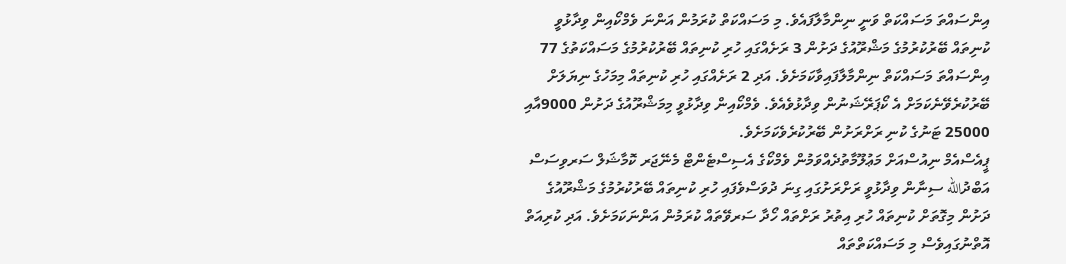އިންސައްތަ މަސައްކަތް ވަނީ ނިންމާލާފައެވެ. މި މަސައްކަތް ކުރަމުން އަންނަ ވެމްކޯއިން ވިދާޅުވީ ކުނިތައް ބޭރުކުރުމުގެ މަޝްރޫއުގެ ދަށުން 3 ރަށެއްގައި ހުރި ކުނިތައް ބޭރުކުރުމުގެ މަސައްކަތުގެ 77 އިންސައްތަ މަސައްކަތް ނިންމާލާފައިވާކަމަށެވެ. އަދި 2 ރަށެއްގައި ހުރި ކުނިތައް މިމަހުގެ ނިޔަލަށް ބޭރުކުރެވޭނެކަމަށް އެ ކޯޕަރޭޝަނުން ވިދާޅުވެއެވެ. ވެމްކޯއިން ވިދާޅުވީ މިމަޝްރޫއުގެ ދަށުން 9000އާއި 25000 ޓަނުގެ ކުނި ރަށްރަށުން ބޭރުކުރެވެކަމަށެވެ.
ޕީއެސްއެމް ނިއުސްއަށް މަޢުލޫމާތުދެއްވަމުން ވެމްކޯގެ އެސިސްޓެންޓް މެނޭޖަރ ކޮމާޝަލް ސަރވިސަސް އަބްދުالله ސިނާން ވިދާޅުވީ ރަށްރަށުގައި ގިނަ ދުވަސްވެފައި ހުރި ކުނިތައް ބޭރުކުރުމުގެ މަޝްރޫއުގެ ދަށުން މިގޮތަށް ކުނިތައް ހުރި އިތުރު ރަށްތައް ހޯދާ ސަރވޭތައް ކުރަމުން އަންނަކަމަށެވެ. އަދި ކުރިއަތް އޮތްނުގައިވެސް މި މަސައްކަތްތައް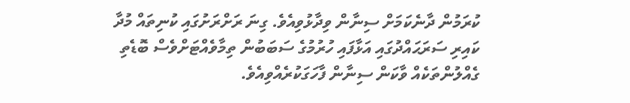ކުރަމުން ދާނެކަމަށް ސިނާން ވިދާޅުވިއެވެ. ގިނަ ރަށްރަށުގައި ކުނިތައް މުދާ ކައިރި ސަރަޙައްދުގައި އަޅާފައި ހުރުމުގެ ސަބަބުން ތިމާވެއްޓަށްވެސް ބޮޑެތި ގެއްލުންތަކެއް ވާކަން ސިނާން ފާހަގަކުރެއްވިއެވެ.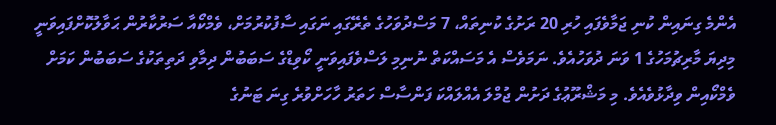އެންމެ ގިނައިން ކުނި ޖަމާވެފައި ހުރި 20 ރަށުގެ ކުނިތައް، 7 މަސްދުވަހުގެ ތެރޭގައި ނަގައި ސާފުކުރުމަށް، ވެމްކޯއާ ސަރުކާރުން ޙަވާލުކޮށްފައިވަނީ މިދިޔަ މާރިޗުމަހުގެ 1 ވަނަ ދުވަހުއެވެ. ނަމަވެސް އެ މަސައްކަތް ނުނިމި ލަސްވެފައިވަނީ ކޯވިޑްގެ ސަބަބުން ދިމާވި ދަތިތަކުގެ ސަބަބުން ކަމަށް ވެމްކޯއިން ވިދާޅުވެއެވެ. މި މަޝްރޫޢުގެ ދަށުން ޖުމްލަ އެއްލައްކަ ފަންސާސް ހަތަރު ހާހަށްވުރެ ގިނަ ޓަނުގެ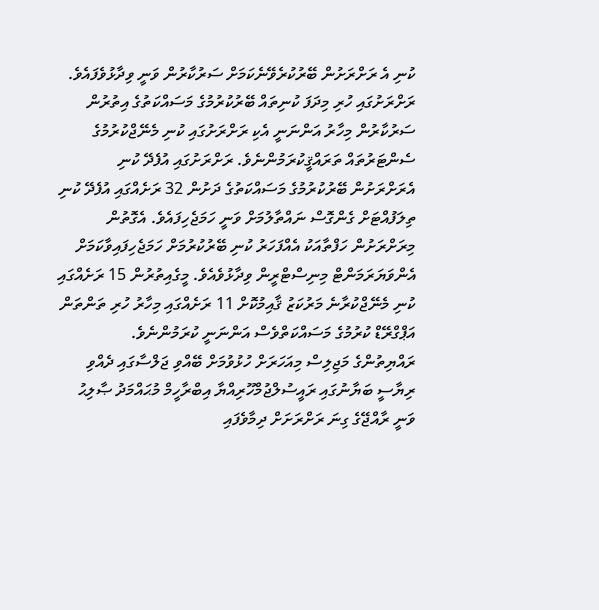ކުނި އެ ރަށްރަށުން ބޭރުކުރެވޭނެކަމަށް ސަރުކާރުން ވަނީ ވިދާޅުވެފައެވެ.
ރަށްރަށުގައި ހުރި މިދަފަ ކުނިތައް ބޭރުކުރުމުގެ މަސައްކަތުގެ އިތުރުން ސަރުކާރުން މިހާރު އަންނަނީ އެކި ރަށްރަށުގައި ކުނި މެނޭޖްކުރުމުގެ ސެންޓަރުތައް ތަރައްޤީކުރަމުންނެވެ. ރަށްރަށުގައި އުފެދޭ ކުނި އެރަށްރަށުން ބޭރުކުރުމުގެ މަސައްކަތުގެ ދަށުން 32 ރަށެއްގައި އުފެދޭ ކުނި ތިލަފުއްޓަށް ގެންގޮސް ނައްތާލުމަށް ވަނީ ހަމަޖެހިފައެވެ. އެގޮތުން މިރަށްރަށުން ހަފްތާއަކު އެއްފަހަރު ކުނި ބޭރުކުރުމަށް ހަމަޖެހިފައިވާކަމަށް އެންވަޔަރަމަންޓް މިނިސްޓްރީން ވިދާޅުވެއެވެ. މީގެއިތުރުން 15 ރަށެއްގައި ކުނި މެނޭޖްކުރާނެ މަރުކަޒު ޤާއިމުކޮށް 11 ރަށެއްގައި މިހާރު ހުރި ތަންތަން އަޕްގްރޭޑް ކުރުމުގެ މަސައްކަތްވެސް އަންނަނީ ކުރަމުންނެވެ.
ރައްޔިތުންގެ މަޖިލިސް މިއަހަރަށް ހުޅުވުމަށް ބޭއްވި ޖަލްސާގައި ދެއްވި ރިޔާސީ ބަޔާނުގައި ރައީސުލްޖުމްހޫރިއްޔާ އިބްރާހީމް މުޙައްމަދު ޞާލިޙު ވަނީ ރާއްޖޭގެ ގިނަ ރަށްރަށަށް ދިމާވެފައި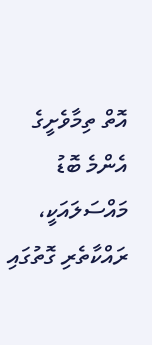އޮތް ތިމާވެށީގެ އެންމެ ބޮޑު މައްސަލައަކީ، ރައްކާތެރި ގޮތުގައި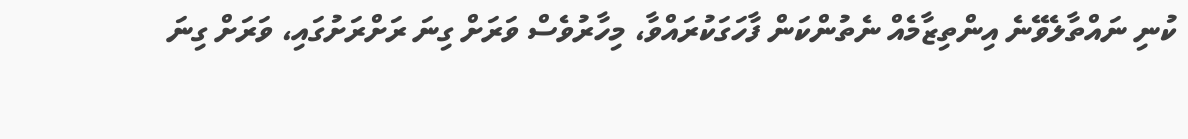ކުނި ނައްތާލެވޭނެ އިންތިޒާމެއް ނެތުންކަން ފާހަގަކުރައްވާ، މިހާރުވެސް ވަރަށް ގިނަ ރަށްރަށުގައި، ވަރަށް ގިނަ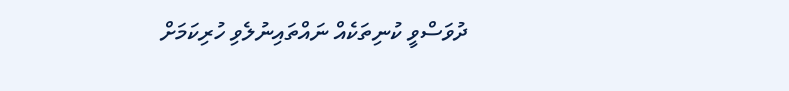ދުވަސްވީ ކުނިތަކެއް ނައްތައިނުލެވި ހުރިކަމަށް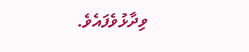ވިދާޅުވެފައެވެ.